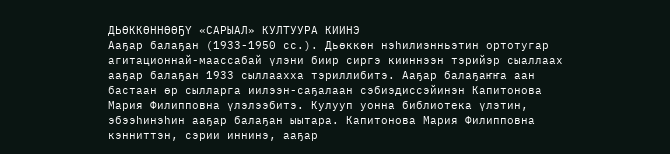ДЬӨККӨННӨӨҔҮ «САРЫАЛ» КУЛТУУРА КИИНЭ
Ааҕар балаҕан (1933-1950 сс.). Дьөккөн нэһилиэнньэтин ортотугар агитационнай-маассабай үлэни биир сиргэ кииннээн тэрийэр сыаллаах ааҕар балаҕан 1933 сыллаахха тэриллибитэ. Ааҕар балаҕаҥҥа аан бастаан өр сылларга иилээн-саҕалаан сэбиэдиссэйинэн Капитонова Мария Филипповна үлэлээбитэ. Кулууп уонна библиотека үлэтин, эбээһинэһин ааҕар балаҕан ыытара. Капитонова Мария Филипповна кэнниттэн, сэрии иннинэ, ааҕар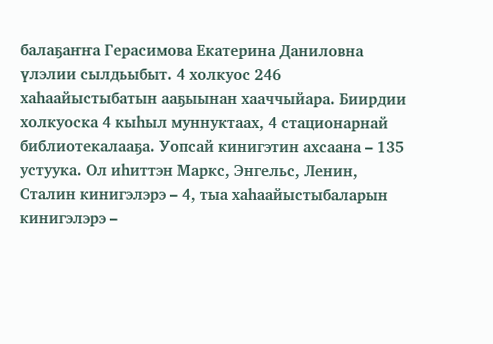балаҕаҥҥа Герасимова Екатерина Даниловна үлэлии сылдьыбыт. 4 холкуос 246 хаһаайыстыбатын ааҕыынан хааччыйара. Биирдии холкуоска 4 кыһыл муннуктаах, 4 стационарнай библиотекалааҕа. Уопсай кинигэтин ахсаана – 135 устуука. Ол иһиттэн Маркс, Энгельс, Ленин, Сталин кинигэлэрэ – 4, тыа хаһаайыстыбаларын кинигэлэрэ –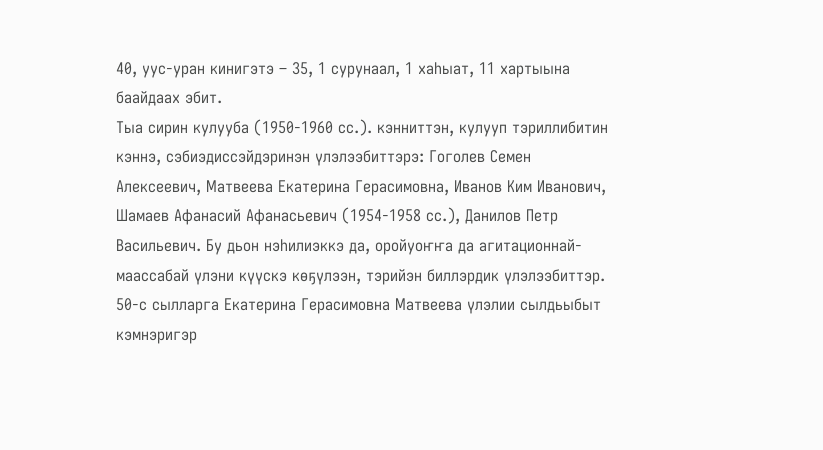40, уус-уран кинигэтэ – 35, 1 сурунаал, 1 хаһыат, 11 хартыына баайдаах эбит.
Тыа сирин кулууба (1950-1960 сс.). кэнниттэн, кулууп тэриллибитин кэннэ, сэбиэдиссэйдэринэн үлэлээбиттэрэ: Гоголев Семен Алексеевич, Матвеева Екатерина Герасимовна, Иванов Ким Иванович, Шамаев Афанасий Афанасьевич (1954-1958 сс.), Данилов Петр Васильевич. Бу дьон нэһилиэккэ да, оройуоҥҥа да агитационнай-маассабай үлэни күүскэ көҕүлээн, тэрийэн биллэрдик үлэлээбиттэр.
50-с сылларга Екатерина Герасимовна Матвеева үлэлии сылдьыбыт кэмнэригэр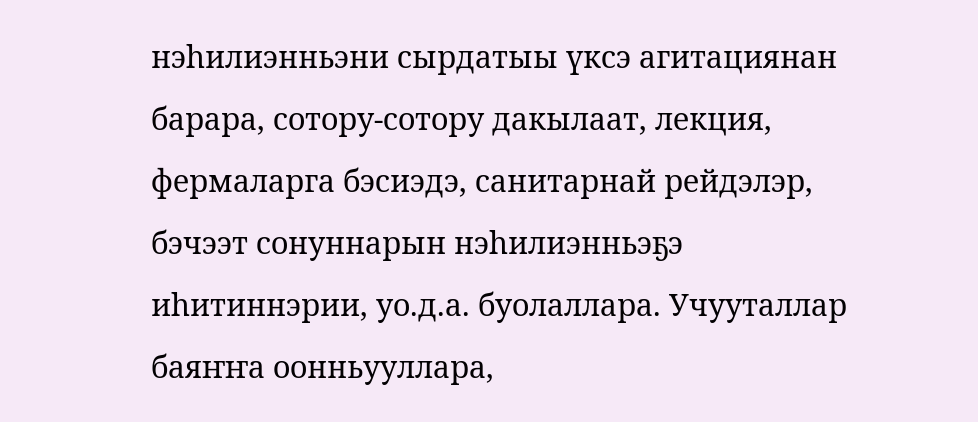нэһилиэнньэни сырдатыы үксэ агитациянан барара, сотору-сотору дакылаат, лекция, фермаларга бэсиэдэ, санитарнай рейдэлэр, бэчээт сонуннарын нэһилиэнньэҕэ иһитиннэрии, уо.д.а. буолаллара. Учууталлар баяҥҥа оонньууллара,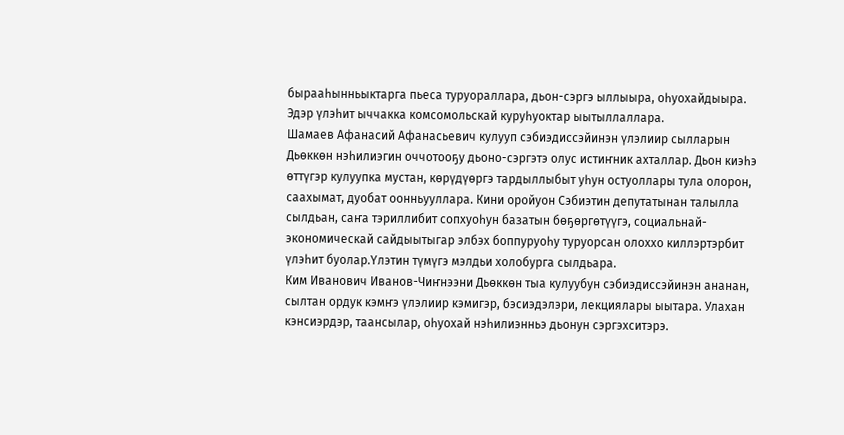бырааһынньыктарга пьеса туруораллара, дьон-сэргэ ыллыыра, оһуохайдыыра. Эдэр үлэһит ыччакка комсомольскай куруһуоктар ыытыллаллара.
Шамаев Афанасий Афанасьевич кулууп сэбиэдиссэйинэн үлэлиир сылларын Дьөккөн нэһилиэгин оччотооҕу дьоно-сэргэтэ олус истиҥник ахталлар. Дьон киэһэ өттүгэр кулуупка мустан, көрүдүөргэ тардыллыбыт уһун остуоллары тула олорон, саахымат, дуобат оонньууллара. Кини оройуон Сэбиэтин депутатынан талылла сылдьан, саҥа тэриллибит сопхуоһун базатын бөҕөргөтүүгэ, социальнай-экономическай сайдыытыгар элбэх боппуруоһу туруорсан олоххо киллэртэрбит үлэһит буолар.Үлэтин түмүгэ мэлдьи холобурга сылдьара.
Ким Иванович Иванов-Чиҥнээни Дьөккөн тыа кулуубун сэбиэдиссэйинэн ананан, сылтан ордук кэмҥэ үлэлиир кэмигэр, бэсиэдэлэри, лекциялары ыытара. Улахан кэнсиэрдэр, таансылар, оһуохай нэһилиэнньэ дьонун сэргэхситэрэ.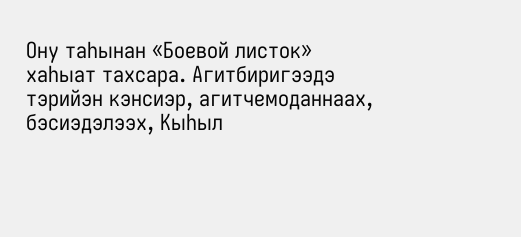Ону таһынан «Боевой листок» хаһыат тахсара. Агитбиригээдэ тэрийэн кэнсиэр, агитчемоданнаах, бэсиэдэлээх, Кыһыл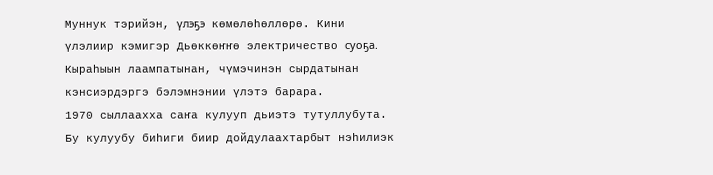Муннук тэрийэн, үлэҕэ көмөлөһөллөрө. Кини үлэлиир кэмигэр Дьөккөҥҥө электричество суоҕа. Кыраһыын лаампатынан, чүмэчинэн сырдатынан кэнсиэрдэргэ бэлэмнэнии үлэтэ барара.
1970 сыллаахха саҥа кулууп дьиэтэ тутуллубута. Бу кулуубу биһиги биир дойдулаахтарбыт нэһилиэк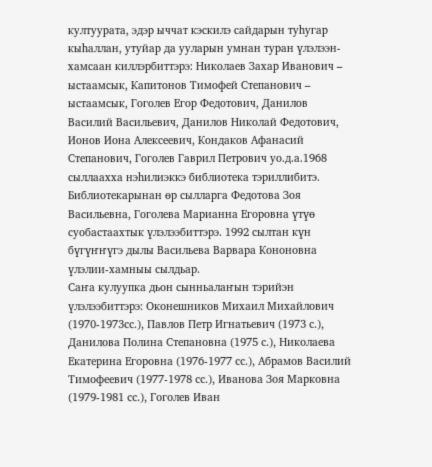култуурата, эдэр ыччат кэскилэ сайдарын туһугар кыһаллан, утуйар да ууларын умнан туран үлэлээн-хамсаан киллэрбиттэрэ: Николаев Захар Иванович – ыстаамсык, Капитонов Тимофей Степанович – ыстаамсык, Гоголев Егор Федотович, Данилов Василий Васильевич, Данилов Николай Федотович, Ионов Иона Алексеевич, Кондаков Афанасий Степанович, Гоголев Гаврил Петрович уо.д.а.1968 сыллаахха нэһилиэккэ библиотека тэриллибитэ. Библиотекарынан өр сылларга Федотова Зоя Васильевна, Гоголева Марианна Егоровна үтүө суобастаахтык үлэлээбиттэрэ. 1992 сылтан күн бүгүҥҥүгэ дылы Васильева Варвара Кононовна үлэлии-хамныы сылдьар.
Саҥа кулуупка дьон сынньалаҥын тэрийэн үлэлээбиттэрэ: Оконешников Михаил Михайлович (1970-1973сс.), Павлов Петр Игнатьевич (1973 с.), Данилова Полина Степановна (1975 с.), Николаева Екатерина Егоровна (1976-1977 сс.), Абрамов Василий Тимофеевич (1977-1978 сс.), Иванова Зоя Марковна (1979-1981 сс.), Гоголев Иван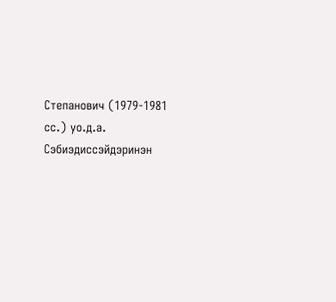Степанович (1979-1981 сс.) уо.д.а.
Сэбиэдиссэйдэринэн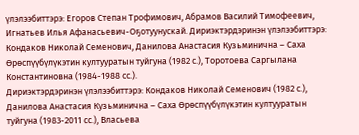үлэлээбиттэрэ: Егоров Степан Трофимович, Абрамов Василий Тимофеевич, Игнатьев Илья Афанасьевич-Оҕотуунускай. Дириэктэрдэринэн үлэлээбиттэрэ: Кондаков Николай Семенович, Данилова Анастасия Кузьминична – Саха Өрөспүүбүлүкэтин култууратын туйгуна (1982 с.), Торотоева Саргылана Константиновна (1984-1988 сс.).
Дириэктэрдэринэн үлэлээбиттэрэ: Кондаков Николай Семенович (1982 с.), Данилова Анастасия Кузьминична – Саха Өрөспүүбүлүкэтин култууратын туйгуна (1983-2011 сс.), Власьева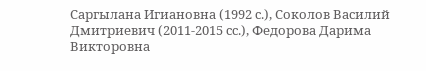Саргылана Игиановна (1992 с.), Соколов Василий Дмитриевич (2011-2015 сс.), Федорова Дарима Викторовна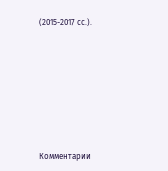(2015-2017 сс.).









Комментарии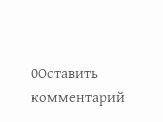0Оставить комментарий